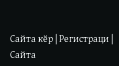Сайта кӗр | Регистраци | Сайта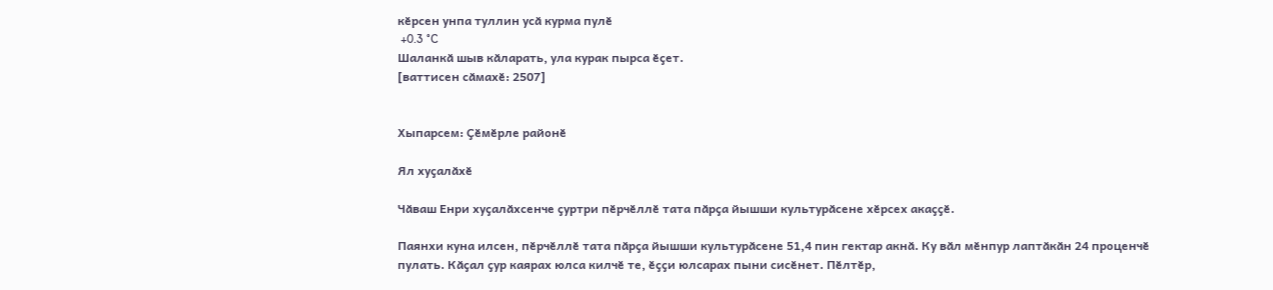кӗрсен унпа туллин усӑ курма пулӗ
 +0.3 °C
Шаланкӑ шыв кӑларать, ула курак пырса ӗҫет.
[ваттисен сӑмахӗ: 2507]


Хыпарсем: Ҫӗмӗрле районӗ

Ял хуҫалӑхӗ

Чӑваш Енри хуҫалӑхсенче ҫуртри пӗрчӗллӗ тата пӑрҫа йышши культурӑсене хӗрсех акаҫҫӗ.

Паянхи куна илсен, пӗрчӗллӗ тата пӑрҫа йышши культурӑсене 51,4 пин гектар акнӑ. Ку вӑл мӗнпур лаптӑкӑн 24 проценчӗ пулать. Кӑҫал ҫур каярах юлса килчӗ те, ӗҫҫи юлсарах пыни сисӗнет. Пӗлтӗр,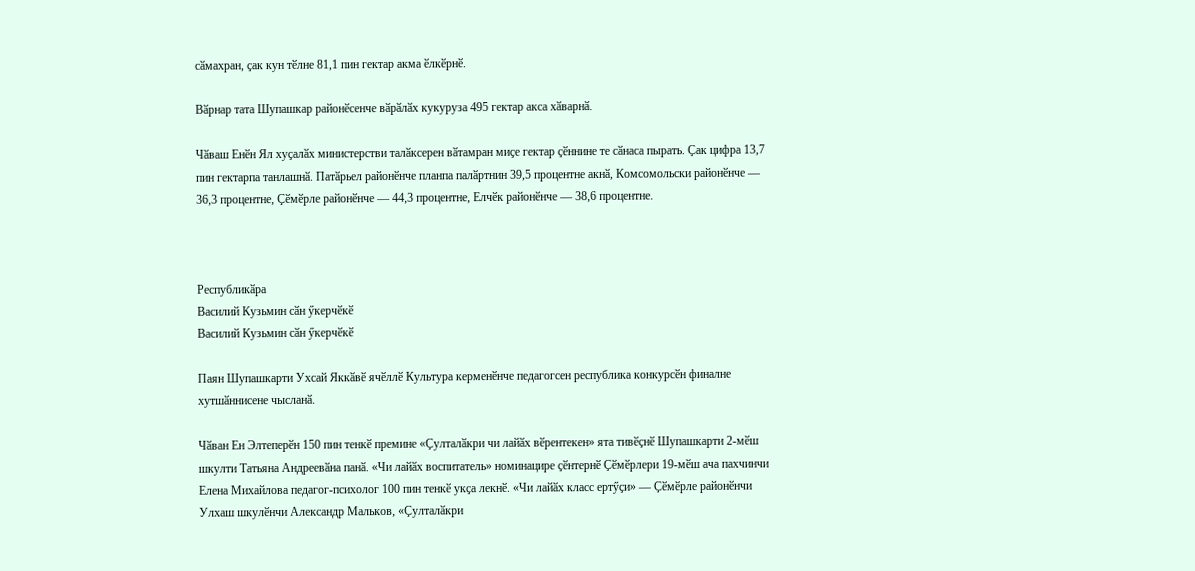сӑмахран, ҫак кун тӗлне 81,1 пин гектар акма ӗлкӗрнӗ.

Вӑрнар тата Шупашкар районӗсенче вӑрӑлӑх кукуруза 495 гектар акса хӑварнӑ.

Чӑваш Енӗн Ял хуҫалӑх министерстви талӑксерен вӑтамран миҫе гектар ҫӗннине те сӑнаса пырать. Ҫак цифра 13,7 пин гектарпа танлашнӑ. Патӑрьел районӗнче планпа палӑртнин 39,5 процентне акнӑ, Комсомольски районӗнче — 36,3 процентне, Ҫӗмӗрле районӗнче — 44,3 процентне, Елчӗк районӗнче — 38,6 процентне.



Республикӑра
Василий Кузьмин сӑн ӳкерчӗкӗ
Василий Кузьмин сӑн ӳкерчӗкӗ

Паян Шупашкарти Ухсай Яккӑвӗ ячӗллӗ Культура керменӗнче педагогсен республика конкурсӗн финалне хутшӑннисене чысланӑ.

Чӑван Ен Элтеперӗн 150 пин тенкӗ премине «Ҫулталӑкри чи лайӑх вӗрентекен» ята тивӗҫнӗ Шупашкарти 2-мӗш шкулти Татьяна Андреевӑна панӑ. «Чи лайӑх воспитатель» номинацире ҫӗнтернӗ Ҫӗмӗрлери 19-мӗш ача пахчинчи Елена Михайлова педагог-психолог 100 пин тенкӗ укҫа лекнӗ. «Чи лайӑх класс ертӳҫи» — Ҫӗмӗрле районӗнчи Улхаш шкулӗнчи Александр Мальков, «Ҫулталӑкри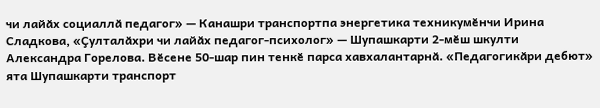чи лайӑх социаллӑ педагог» — Канашри транспортпа энергетика техникумӗнчи Ирина Сладкова, «Ҫулталӑхри чи лайӑх педагог-психолог» — Шупашкарти 2-мӗш шкулти Александра Горелова. Вӗсене 50-шар пин тенкӗ парса хавхалантарнӑ. «Педагогикӑри дебют» ята Шупашкарти транспорт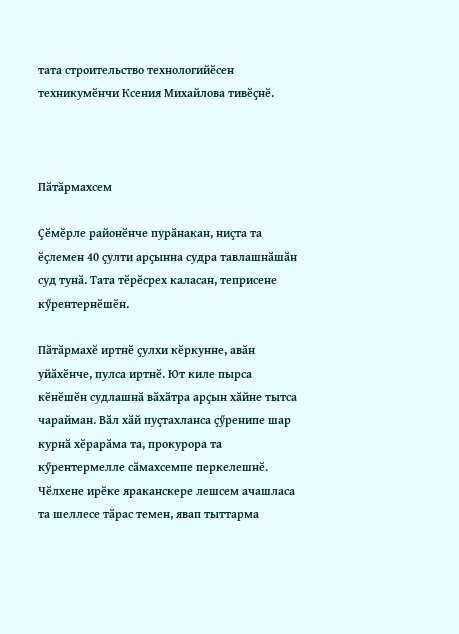тата строительство технологийӗсен техникумӗнчи Ксения Михайлова тивӗҫнӗ.



Пӑтӑрмахсем

Ҫӗмӗрле районӗнче пурӑнакан, ниҫта та ӗҫлемен 40 ҫулти арҫынна судра тавлашнӑшӑн суд тунӑ. Тата тӗрӗсрех каласан, теприсене кӳрентернӗшӗн.

Пӑтӑрмахӗ иртнӗ ҫулхи кӗркунне, авӑн уйӑхӗнче, пулса иртнӗ. Ют киле пырса кӗнӗшӗн судлашнӑ вӑхӑтра арҫын хӑйне тытса чарайман. Вӑл хӑй пуҫтахланса ҫӳренипе шар курнӑ хӗрарӑма та, прокурора та кӳрентермелле сӑмахсемпе перкелешнӗ. Чӗлхене ирӗке яраканскере лешсем ачашласа та шеллесе тӑрас темен, явап тыттарма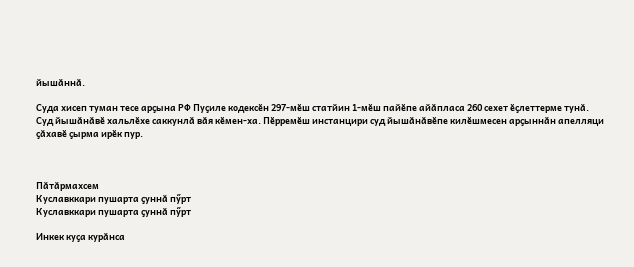йышӑннӑ.

Суда хисеп туман тесе арҫына РФ Пуҫиле кодексӗн 297-мӗш статйин 1-мӗш пайӗпе айӑпласа 260 сехет ӗҫлеттерме тунӑ. Суд йышӑнӑвӗ хальлӗхе саккунлӑ вӑя кӗмен-ха. Пӗрремӗш инстанцири суд йышӑнӑвӗпе килӗшмесен арҫыннӑн апелляци ҫӑхавӗ ҫырма ирӗк пур.



Пӑтӑрмахсем
Куславккари пушарта ҫуннӑ пӳрт
Куславккари пушарта ҫуннӑ пӳрт

Инкек куҫа курӑнса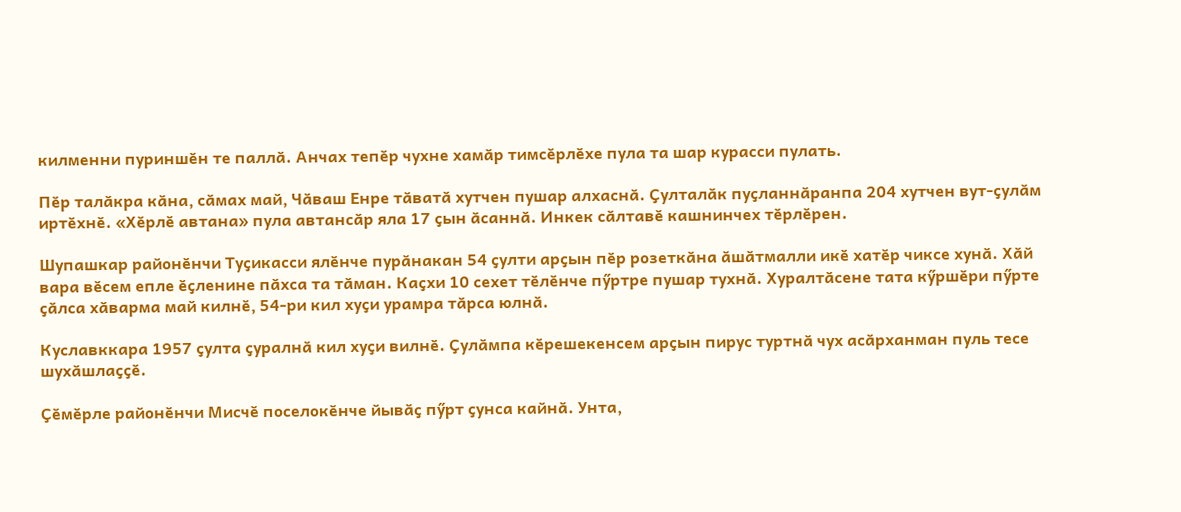килменни пуриншӗн те паллӑ. Анчах тепӗр чухне хамӑр тимсӗрлӗхе пула та шар курасси пулать.

Пӗр талӑкра кӑна, сӑмах май, Чӑваш Енре тӑватӑ хутчен пушар алхаснӑ. Ҫулталӑк пуҫланнӑранпа 204 хутчен вут-ҫулӑм иртӗхнӗ. «Хӗрлӗ автана» пула автансӑр яла 17 ҫын ӑсаннӑ. Инкек сӑлтавӗ кашнинчех тӗрлӗрен.

Шупашкар районӗнчи Туҫикасси ялӗнче пурӑнакан 54 ҫулти арҫын пӗр розеткӑна ӑшӑтмалли икӗ хатӗр чиксе хунӑ. Хӑй вара вӗсем епле ӗҫленине пӑхса та тӑман. Каҫхи 10 сехет тӗлӗнче пӳртре пушар тухнӑ. Хуралтӑсене тата кӳршӗри пӳрте ҫӑлса хӑварма май килнӗ, 54-ри кил хуҫи урамра тӑрса юлнӑ.

Куславккара 1957 ҫулта ҫуралнӑ кил хуҫи вилнӗ. Ҫулӑмпа кӗрешекенсем арҫын пирус туртнӑ чух асӑрханман пуль тесе шухӑшлаҫҫӗ.

Ҫӗмӗрле районӗнчи Мисчӗ поселокӗнче йывӑҫ пӳрт ҫунса кайнӑ. Унта,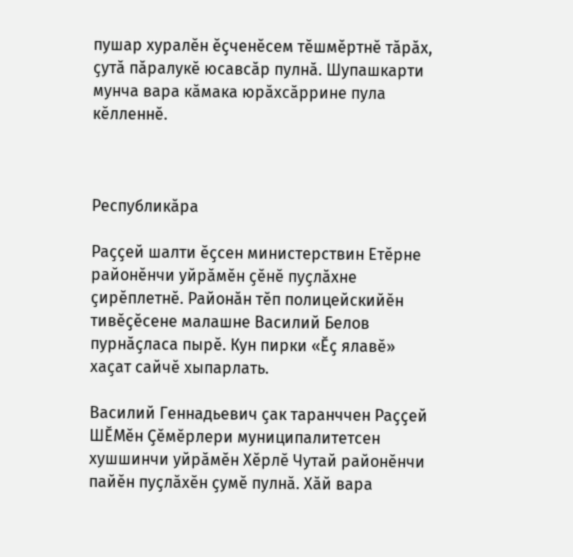пушар хуралӗн ӗҫченӗсем тӗшмӗртнӗ тӑрӑх, ҫутӑ пӑралукӗ юсавсӑр пулнӑ. Шупашкарти мунча вара кӑмака юрӑхсӑррине пула кӗлленнӗ.



Республикӑра

Раҫҫей шалти ӗҫсен министерствин Етӗрне районӗнчи уйрӑмӗн ҫӗнӗ пуҫлӑхне ҫирӗплетнӗ. Районӑн тӗп полицейскийӗн тивӗҫӗсене малашне Василий Белов пурнӑҫласа пырӗ. Кун пирки «Ӗҫ ялавӗ» хаҫат сайчӗ хыпарлать.

Василий Геннадьевич ҫак таранччен Раҫҫей ШӖМӗн Ҫӗмӗрлери муниципалитетсен хушшинчи уйрӑмӗн Хӗрлӗ Чутай районӗнчи пайӗн пуҫлӑхӗн ҫумӗ пулнӑ. Хӑй вара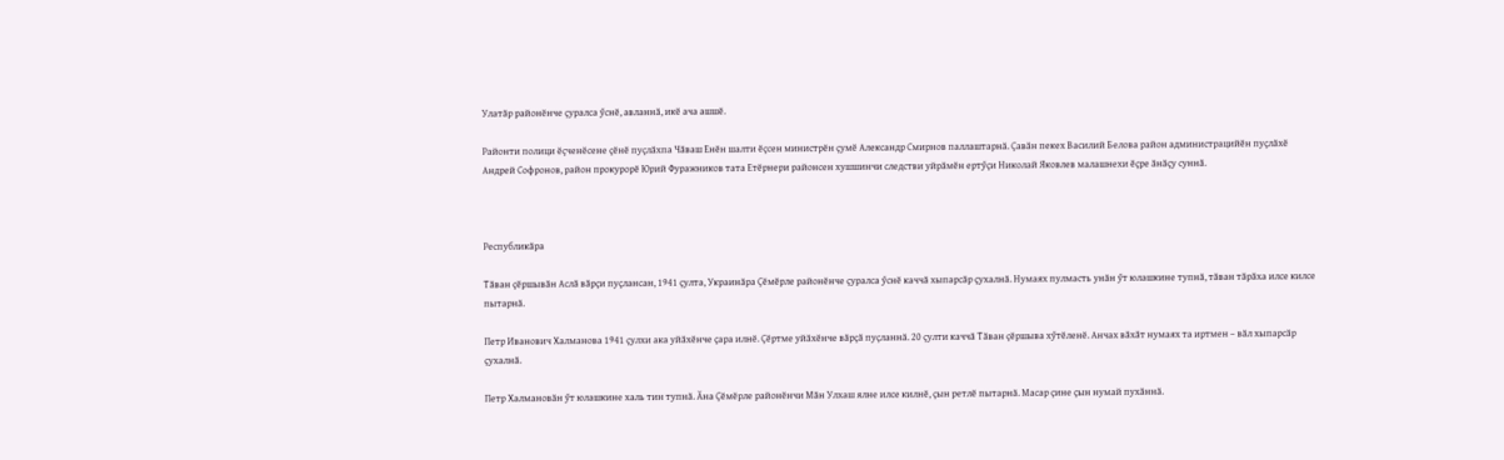Улатӑр районӗнче ҫуралса ӳснӗ, авланнӑ, икӗ ача ашшӗ.

Районти полици ӗҫченӗсене ҫӗнӗ пуҫлӑхпа Чӑваш Енӗн шалти ӗҫсен министрӗн ҫумӗ Александр Смирнов паллаштарнӑ. Ҫавӑн пекех Василий Белова район администрацийӗн пуҫлӑхӗ Андрей Софронов, район прокурорӗ Юрий Фуражников тата Етӗрнери районсен хушшинчи следстви уйрӑмӗн ертӳҫи Николай Яковлев малашнехи ӗҫре ӑнӑҫу суннӑ.



Республикӑра

Тӑван ҫӗршывӑн Аслӑ вӑрҫи пуҫлансан, 1941 ҫулта, Украинӑра Ҫӗмӗрле районӗнче ҫуралса ӳснӗ каччӑ хыпарсӑр ҫухалнӑ. Нумаях пулмасть унӑн ӳт юлашкине тупнӑ, тӑван тӑрӑха илсе килсе пытарнӑ.

Петр Иванович Халманова 1941 ҫулхи ака уйӑхӗнче ҫара илнӗ. Ҫӗртме уйӑхӗнче вӑрҫӑ пуҫланнӑ. 20 ҫулти каччӑ Тӑван ҫӗршыва хӳтӗленӗ. Анчах вӑхӑт нумаях та иртмен – вӑл хыпарсӑр ҫухалнӑ.

Петр Халмановӑн ӳт юлашкине халь тин тупнӑ. Ӑна Ҫӗмӗрле районӗнчи Мӑн Улхаш ялне илсе килнӗ, ҫын ретлӗ пытарнӑ. Масар ҫине ҫын нумай пухӑннӑ.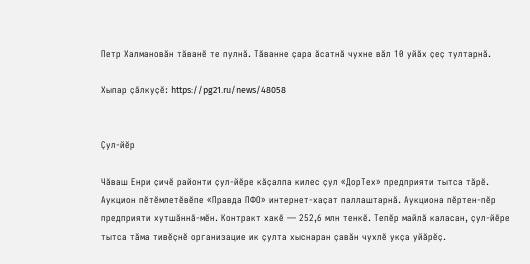Петр Халмановӑн тӑванӗ те пулнӑ. Тӑванне ҫара ӑсатнӑ чухне вӑл 10 уйӑх ҫеҫ тултарнӑ.

Хыпар ҫӑлкуҫӗ: https://pg21.ru/news/48058


Ҫул-йӗр

Чӑваш Енри ҫичӗ районти ҫул-йӗре кӑҫалпа килес ҫул «ДорТех» предприяти тытса тӑрӗ. Аукцион пӗтӗмлетӗвӗпе «Правда ПФО» интернет-хаҫат паллаштарнӑ. Аукциона пӗртен-пӗр предприяти хутшӑннӑ-мӗн. Контракт хакӗ — 252,6 млн тенкӗ. Тепӗр майлӑ каласан, ҫул-йӗре тытса тӑма тивӗҫнӗ организацие ик ҫулта хыснаран ҫавӑн чухлӗ укҫа уйӑрӗҫ.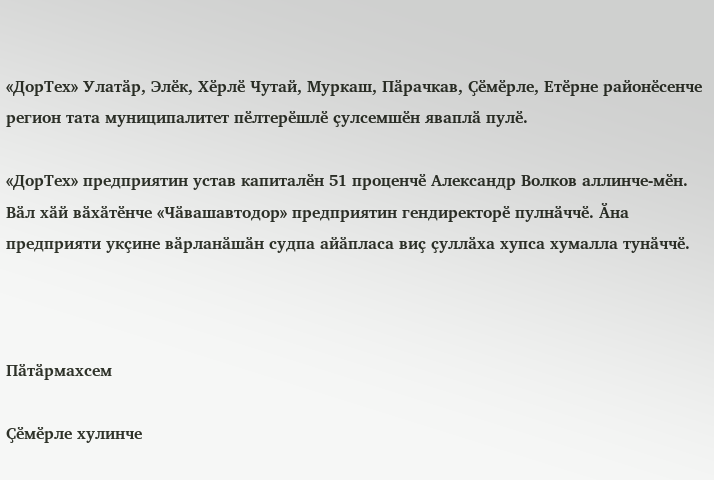«ДорТех» Улатӑр, Элӗк, Хӗрлӗ Чутай, Муркаш, Пӑрачкав, Ҫӗмӗрле, Етӗрне районӗсенче регион тата муниципалитет пӗлтерӗшлӗ ҫулсемшӗн яваплӑ пулӗ.

«ДорТех» предприятин устав капиталӗн 51 проценчӗ Александр Волков аллинче-мӗн. Вӑл хӑй вӑхӑтӗнче «Чӑвашавтодор» предприятин гендиректорӗ пулнӑччӗ. Ӑна предприяти укҫине вӑрланӑшӑн судпа айӑпласа виҫ ҫуллӑха хупса хумалла тунӑччӗ.



Пӑтӑрмахсем

Ҫӗмӗрле хулинче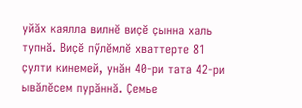уйӑх каялла вилнӗ виҫӗ ҫынна халь тупнӑ. Виҫӗ пӳлӗмлӗ хваттерте 81 ҫулти кинемей, унӑн 40-ри тата 42-ри ывӑлӗсем пурӑннӑ. Ҫемье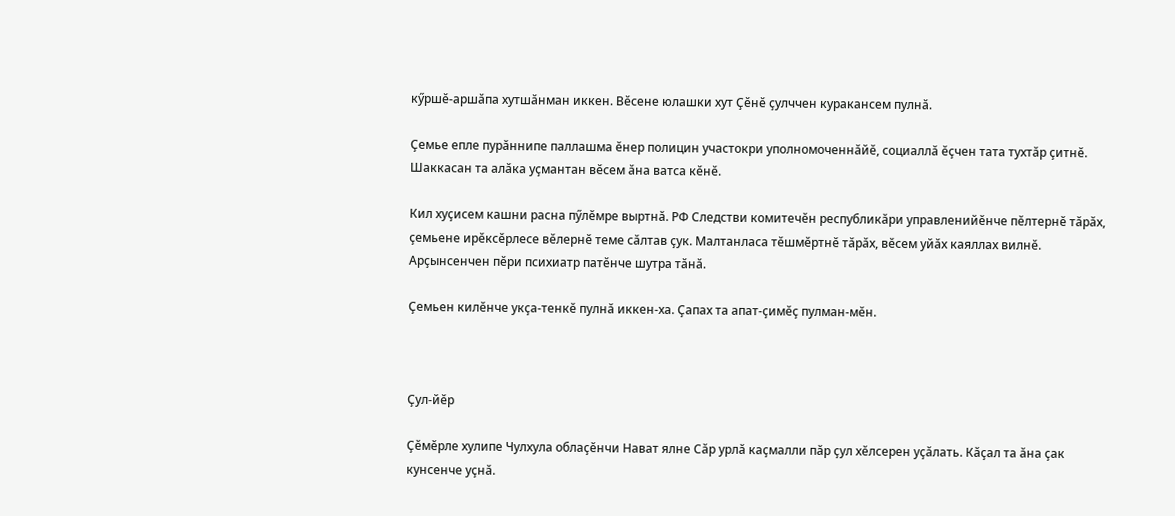кӳршӗ-аршӑпа хутшӑнман иккен. Вӗсене юлашки хут Ҫӗнӗ ҫулччен куракансем пулнӑ.

Ҫемье епле пурӑннипе паллашма ӗнер полицин участокри уполномоченнӑйӗ, социаллӑ ӗҫчен тата тухтӑр ҫитнӗ. Шаккасан та алӑка уҫмантан вӗсем ӑна ватса кӗнӗ.

Кил хуҫисем кашни расна пӳлӗмре выртнӑ. РФ Следстви комитечӗн республикӑри управленийӗнче пӗлтернӗ тӑрӑх, ҫемьене ирӗксӗрлесе вӗлернӗ теме сӑлтав ҫук. Малтанласа тӗшмӗртнӗ тӑрӑх, вӗсем уйӑх каяллах вилнӗ. Арҫынсенчен пӗри психиатр патӗнче шутра тӑнӑ.

Ҫемьен килӗнче укҫа-тенкӗ пулнӑ иккен-ха. Ҫапах та апат-ҫимӗҫ пулман-мӗн.



Ҫул-йӗр

Ҫӗмӗрле хулипе Чулхула облаҫӗнчи Нават ялне Сӑр урлӑ каҫмалли пӑр ҫул хӗлсерен уҫӑлать. Кӑҫал та ӑна ҫак кунсенче уҫнӑ.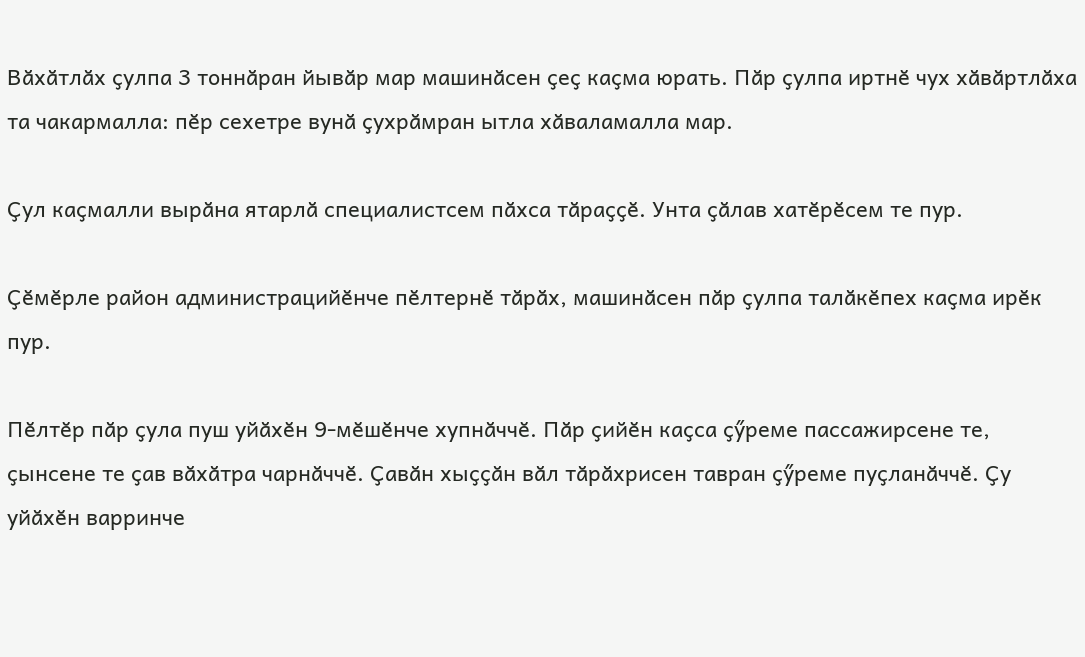Вӑхӑтлӑх ҫулпа 3 тоннӑран йывӑр мар машинӑсен ҫеҫ каҫма юрать. Пӑр ҫулпа иртнӗ чух хӑвӑртлӑха та чакармалла: пӗр сехетре вунӑ ҫухрӑмран ытла хӑваламалла мар.

Ҫул каҫмалли вырӑна ятарлӑ специалистсем пӑхса тӑраҫҫӗ. Унта ҫӑлав хатӗрӗсем те пур.

Ҫӗмӗрле район администрацийӗнче пӗлтернӗ тӑрӑх, машинӑсен пӑр ҫулпа талӑкӗпех каҫма ирӗк пур.

Пӗлтӗр пӑр ҫула пуш уйӑхӗн 9-мӗшӗнче хупнӑччӗ. Пӑр ҫийӗн каҫса ҫӳреме пассажирсене те, ҫынсене те ҫав вӑхӑтра чарнӑччӗ. Ҫавӑн хыҫҫӑн вӑл тӑрӑхрисен тавран ҫӳреме пуҫланӑччӗ. Ҫу уйӑхӗн варринче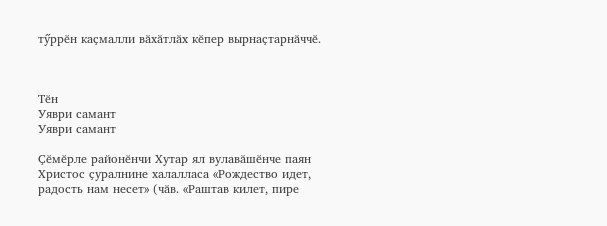тӳррӗн каҫмалли вӑхӑтлӑх кӗпер вырнаҫтарнӑччӗ.



Тӗн
Уяври самант
Уяври самант

Ҫӗмӗрле районӗнчи Хутар ял вулавӑшӗнче паян Христос ҫуралнине халалласа «Рождество идет, радость нам несет» (чӑв. «Раштав килет, пире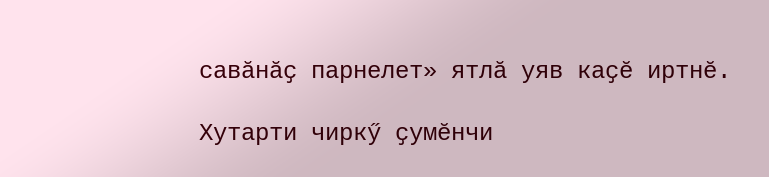савӑнӑҫ парнелет» ятлӑ уяв каҫӗ иртнӗ.

Хутарти чиркӳ ҫумӗнчи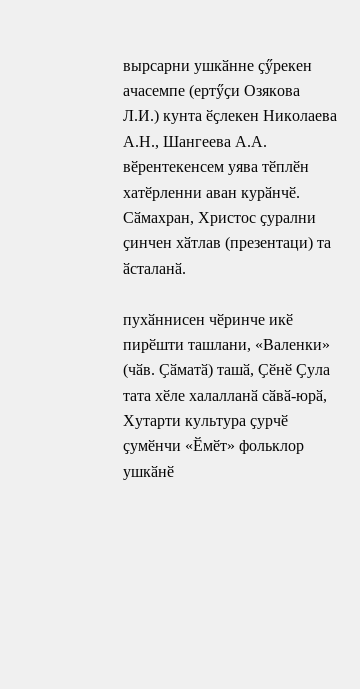вырсарни ушкӑнне ҫӳрекен ачасемпе (ертӳҫи Озякова Л.И.) кунта ӗҫлекен Николаева А.Н., Шангеева А.А. вӗрентекенсем уява тӗплӗн хатӗрленни аван курӑнчӗ. Сӑмахран, Христос ҫурални ҫинчен хӑтлав (презентаци) та ӑсталанӑ.

пухӑннисен чӗринче икӗ пирӗшти ташлани, «Валенки» (чӑв. Ҫӑматӑ) ташӑ, Ҫӗнӗ Ҫула тата хӗле халалланӑ сӑвӑ-юрӑ, Хутарти культура ҫурчӗ ҫумӗнчи «Ӗмӗт» фольклор ушкӑнӗ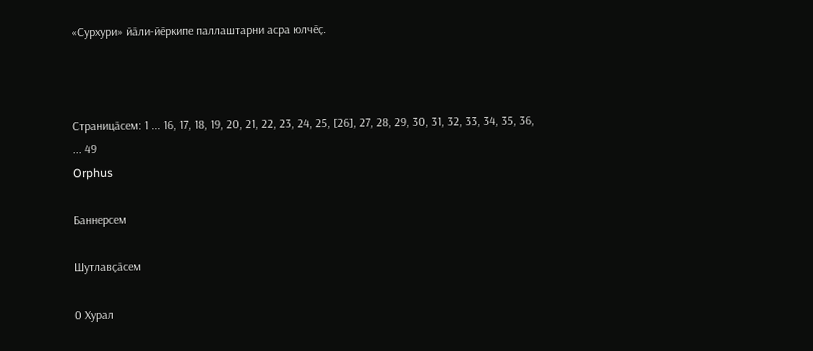«Сурхури» йӑли-йӗркипе паллаштарни асра юлчӗҫ.



Страницӑсем: 1 ... 16, 17, 18, 19, 20, 21, 22, 23, 24, 25, [26], 27, 28, 29, 30, 31, 32, 33, 34, 35, 36, ... 49
Orphus

Баннерсем

Шутлавҫӑсем

0 Хурал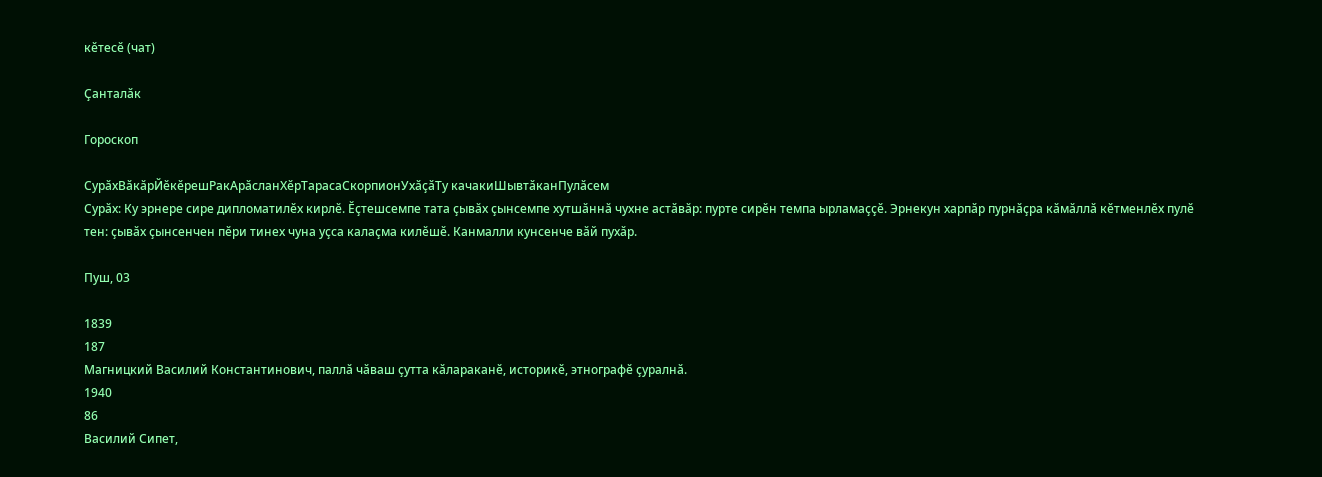кӗтесӗ (чат)

Ҫанталӑк

Гороскоп

СурӑхВӑкӑрЙӗкӗрешРакАрӑсланХӗрТарасаСкорпионУхӑҫӑТу качакиШывтӑканПулӑсем
Сурӑх: Ку эрнере сире дипломатилӗх кирлӗ. Ӗҫтешсемпе тата ҫывӑх ҫынсемпе хутшӑннӑ чухне астӑвӑр: пурте сирӗн темпа ырламаҫҫӗ. Эрнекун харпӑр пурнӑҫра кӑмӑллӑ кӗтменлӗх пулӗ тен: ҫывӑх ҫынсенчен пӗри тинех чуна уҫса калаҫма килӗшӗ. Канмалли кунсенче вӑй пухӑр.

Пуш, 03

1839
187
Магницкий Василий Константинович, паллӑ чӑваш ҫутта кӑлараканӗ, историкӗ, этнографӗ ҫуралнӑ.
1940
86
Василий Сипет,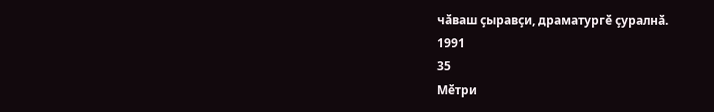чӑваш ҫыравҫи, драматургӗ ҫуралнӑ.
1991
35
Мӗтри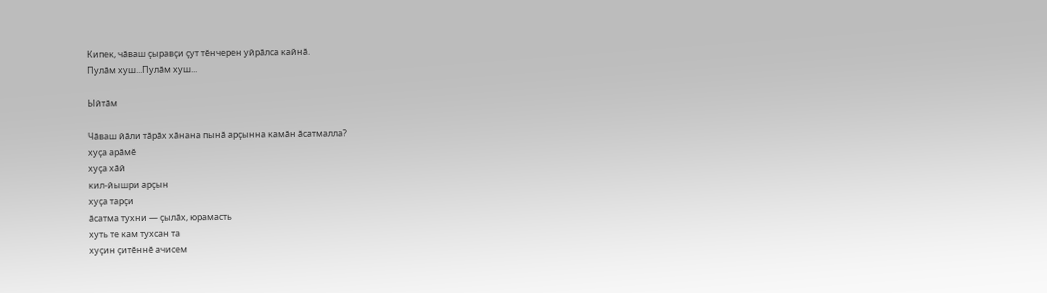Кипек, чӑваш ҫыравҫи ҫут тӗнчерен уйрӑлса кайнӑ.
Пулӑм хуш...Пулӑм хуш...

Ыйтӑм

Чӑваш йӑли тӑрӑх хӑнана пынӑ арҫынна камӑн ӑсатмалла?
хуҫа арӑмӗ
хуҫа хӑй
кил-йышри арҫын
хуҫа тарҫи
ӑсатма тухни — ҫылӑх, юрамасть
хуть те кам тухсан та
хуҫин ҫитӗннӗ ачисем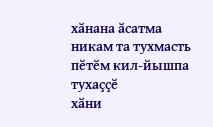хӑнана ӑсатма никам та тухмасть
пӗтӗм кил-йышпа тухаҫҫӗ
хӑни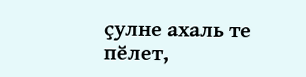ҫулне ахаль те пӗлет,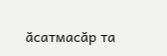ӑсатмасӑр та